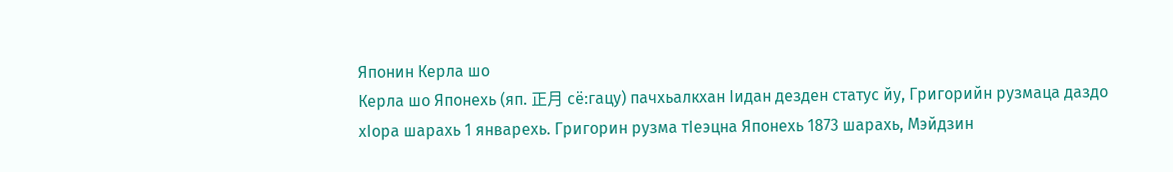Японин Керла шо
Керла шо Японехь (яп. 正月 сё:гацу) пачхьалкхан Ӏидан дезден статус йу, Григорийн рузмаца даздо хӀора шарахь 1 январехь. Григорин рузма тӀеэцна Японехь 1873 шарахь, Мэйдзин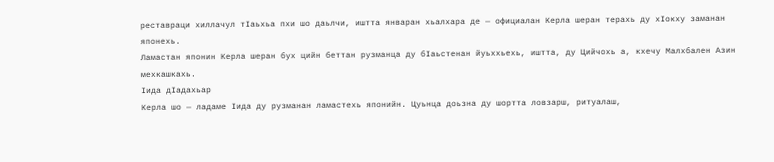реставраци хиллачул тӀаьхьа пхи шо даьлчи, иштта январан хьалхара де — официалан Керла шеран терахь ду хӀокху заманан японехь.
Ламастан японин Керла шеран бух цийн беттан рузманца ду бӀаьстенан йуьххьехь, иштта, ду Цийчохь а, кхечу Малхбален Азин мехкашкахь.
Ӏида дӀадахьар
Керла шо — ладаме Ӏида ду рузманан ламастехь японийн. Цуьнца доьзна ду шортта ловзарш, ритуалаш,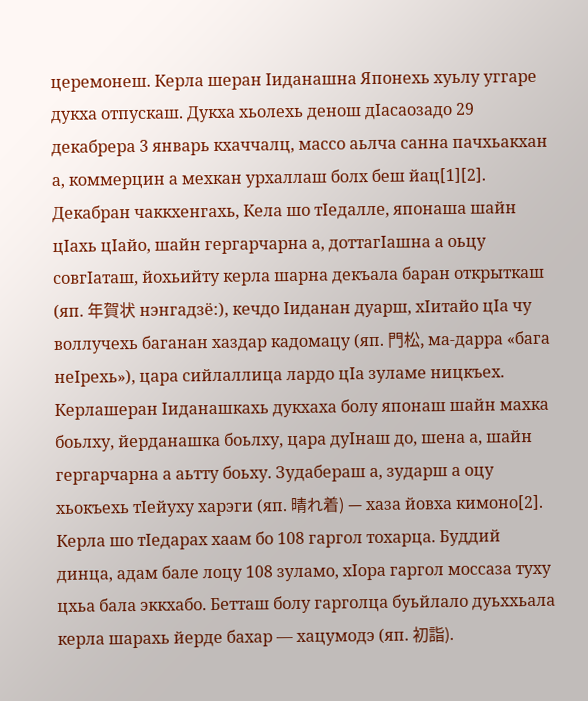церемонеш. Керла шеран Ӏиданашна Японехь хуьлу уггаре дукха отпускаш. Дукха хьолехь денош дӀасаозадо 29 декабрера 3 январь кхаччалц, массо аьлча санна пачхьакхан а, коммерцин а мехкан урхаллаш болх беш йац[1][2].
Декабран чаккхенгахь, Кела шо тӀедалле, японаша шайн цӀахь цӀайо, шайн гергарчарна а, доттагӀашна а оьцу совгӀаташ, йохьийту керла шарна декъала баран открыткаш (яп. 年賀状 нэнгадзё:), кечдо Ӏиданан дуарш, хӀитайо цӀа чу воллучехь баганан хаздар кадомацу (яп. 門松, ма-дарра «бага неӀрехь»), цара сийлаллица лардо цӀа зуламе ницкъех. Керлашеран Ӏиданашкахь дукхаха болу японаш шайн махка боьлху, йерданашка боьлху, цара дуӀнаш до, шена а, шайн гергарчарна а аьтту боьху. Зудабераш а, зударш а оцу хьокъехь тӀейуху харэги (яп. 晴れ着) — хаза йовха кимоно[2].
Керла шо тӀедарах хаам бо 108 гаргол тохарца. Буддий динца, адам бале лоцу 108 зуламо, хӀора гаргол моссаза туху цхьа бала эккхабо. Бетташ болу гарголца буьйлало дуьххьала керла шарахь йерде бахар — хацумодэ (яп. 初詣).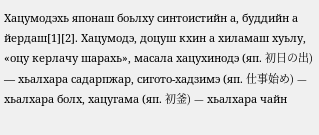Хацумодэхь японаш боьлху синтоистийн а, буддийн а йердаш[1][2]. Хацумодэ, доцуш кхин а хиламаш хуьлу, «оцу керлачу шарахь», масала хацухинодэ (яп. 初日の出) — хьалхара садарпжар, сигото-хадзимэ (яп. 仕事始め) — хьалхара болх, хацугама (яп. 初釜) — хьалхара чайн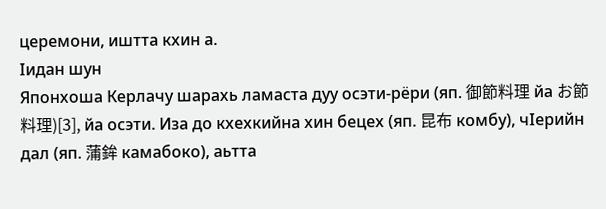церемони, иштта кхин а.
Ӏидан шун
Японхоша Керлачу шарахь ламаста дуу осэти-рёри (яп. 御節料理 йа お節料理)[3], йа осэти. Иза до кхехкийна хин бецех (яп. 昆布 комбу), чӀерийн дал (яп. 蒲鉾 камабоко), аьтта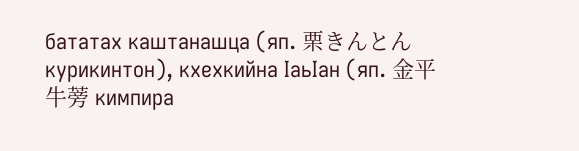бататах каштанашца (яп. 栗きんとん курикинтон), кхехкийна ӀаьӀан (яп. 金平牛蒡 кимпира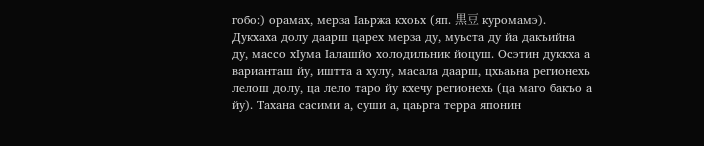гобо:) орамах, мерза Ӏаьржа кхоьх (яп. 黒豆 куромамэ). Дукхаха долу даарш царех мерза ду, муьста ду йа дакъийна ду, массо хӀума Ӏалашйо холодильник йоцуш. Осэтин дуккха а варианташ йу, иштта а хулу, масала даарш, цхьаьна регионехь лелош долу, ца лело таро йу кхечу регионехь (ца маго бакъо а йу). Тахана сасими а, суши а, цаьрга терра японин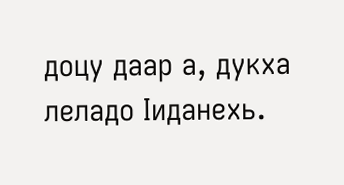доцу даар а, дукха леладо Ӏиданехь.